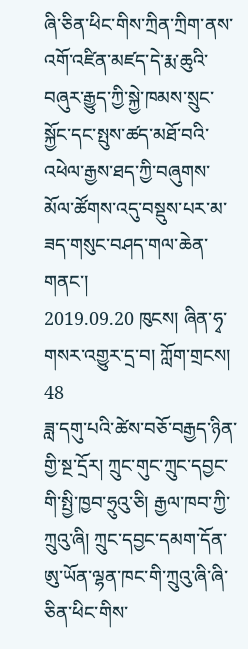ཞི་ཅིན་ཕིང་གིས་ཀྲིན་ཀྲིག་ནས་འགོ་འཛིན་མཛད་དེ་རྨ་ཆུའི་བཞུར་རྒྱུད་ཀྱི་སྐྱེ་ཁམས་སྲུང་སྐྱོང་དང་སྤུས་ཚད་མཐོ་བའི་འཕེལ་རྒྱས་ཐད་ཀྱི་བཞུགས་མོལ་ཚོགས་འདུ་བསྡུས་པར་མ་ཟད་གསུང་བཤད་གལ་ཆེན་གནང་།
2019.09.20 ཁུངས། ཞིན་ཧྭ་གསར་འགྱུར་དྲ་བ། ཀློག་གྲངས། 48
ཟླ་དགུ་པའི་ཚེས་བཅོ་བརྒྱད་ཉིན་གྱི་སྔ་དྲོར། ཀྲུང་གུང་ཀྲུང་དབྱང་གི་སྤྱི་ཁྱབ་ཧྲུའུ་ཅི། རྒྱལ་ཁབ་ཀྱི་ཀྲུའུ་ཞི། ཀྲུང་དབྱང་དམག་དོན་ཨུ་ཡོན་ལྷན་ཁང་གི་ཀྲུའུ་ཞི་ཞི་ཅིན་ཕིང་གིས་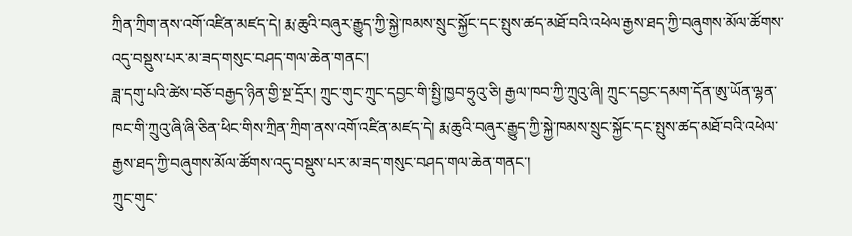ཀྲིན་ཀྲིག་ནས་འགོ་འཛིན་མཛད་དེ། རྨ་ཆུའི་བཞུར་རྒྱུད་ཀྱི་སྐྱེ་ཁམས་སྲུང་སྐྱོང་དང་སྤུས་ཚད་མཐོ་བའི་འཕེལ་རྒྱས་ཐད་ཀྱི་བཞུགས་མོལ་ཚོགས་འདུ་བསྡུས་པར་མ་ཟད་གསུང་བཤད་གལ་ཆེན་གནང་།
ཟླ་དགུ་པའི་ཚེས་བཅོ་བརྒྱད་ཉིན་གྱི་སྔ་དྲོར། ཀྲུང་གུང་ཀྲུང་དབྱང་གི་སྤྱི་ཁྱབ་ཧྲུའུ་ཅི། རྒྱལ་ཁབ་ཀྱི་ཀྲུའུ་ཞི། ཀྲུང་དབྱང་དམག་དོན་ཨུ་ཡོན་ལྷན་ཁང་གི་ཀྲུའུ་ཞི་ཞི་ཅིན་ཕིང་གིས་ཀྲིན་ཀྲིག་ནས་འགོ་འཛིན་མཛད་དེ། རྨ་ཆུའི་བཞུར་རྒྱུད་ཀྱི་སྐྱེ་ཁམས་སྲུང་སྐྱོང་དང་སྤུས་ཚད་མཐོ་བའི་འཕེལ་རྒྱས་ཐད་ཀྱི་བཞུགས་མོལ་ཚོགས་འདུ་བསྡུས་པར་མ་ཟད་གསུང་བཤད་གལ་ཆེན་གནང་།
ཀྲུང་གུང་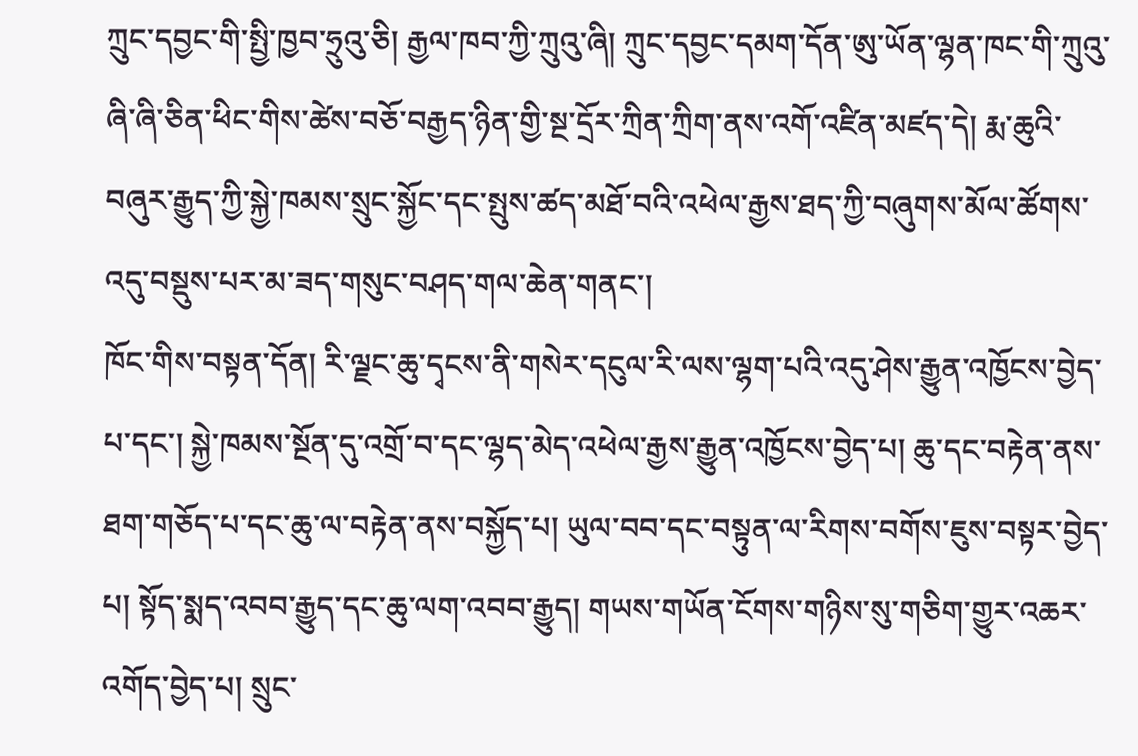ཀྲུང་དབྱང་གི་སྤྱི་ཁྱབ་ཧྲུའུ་ཅི། རྒྱལ་ཁབ་ཀྱི་ཀྲུའུ་ཞི། ཀྲུང་དབྱང་དམག་དོན་ཨུ་ཡོན་ལྷན་ཁང་གི་ཀྲུའུ་ཞི་ཞི་ཅིན་ཕིང་གིས་ཚེས་བཅོ་བརྒྱད་ཉིན་གྱི་སྔ་དྲོར་ཀྲིན་ཀྲིག་ནས་འགོ་འཛིན་མཛད་དེ། རྨ་ཆུའི་བཞུར་རྒྱུད་ཀྱི་སྐྱེ་ཁམས་སྲུང་སྐྱོང་དང་སྤུས་ཚད་མཐོ་བའི་འཕེལ་རྒྱས་ཐད་ཀྱི་བཞུགས་མོལ་ཚོགས་འདུ་བསྡུས་པར་མ་ཟད་གསུང་བཤད་གལ་ཆེན་གནང་།
ཁོང་གིས་བསྟན་དོན། རི་ལྗང་ཆུ་དྭངས་ནི་གསེར་དངུལ་རི་ལས་ལྷག་པའི་འདུ་ཤེས་རྒྱུན་འཁྱོངས་བྱེད་པ་དང་། སྐྱེ་ཁམས་སྔོན་དུ་འགྲོ་བ་དང་ལྷད་མེད་འཕེལ་རྒྱས་རྒྱུན་འཁྱོངས་བྱེད་པ། ཆུ་དང་བརྟེན་ནས་ཐག་གཅོད་པ་དང་ཆུ་ལ་བརྟེན་ནས་བསྐྱོད་པ། ཡུལ་བབ་དང་བསྟུན་ལ་རིགས་བགོས་ཇུས་བསྟར་བྱེད་པ། སྟོད་སྨད་འབབ་རྒྱུད་དང་ཆུ་ལག་འབབ་རྒྱུད། གཡས་གཡོན་ངོགས་གཉིས་སུ་གཅིག་གྱུར་འཆར་འགོད་བྱེད་པ། སྲུང་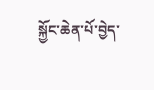སྐྱོང་ཆེན་པོ་བྱེད་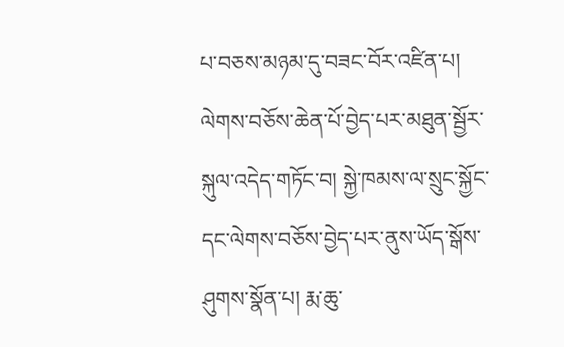པ་བཅས་མཉམ་དུ་བཟང་བོར་འཛིན་པ། ལེགས་བཅོས་ཆེན་པོ་བྱེད་པར་མཐུན་སྦྱོར་སྐུལ་འདེད་གཏོང་བ། སྐྱེ་ཁམས་ལ་སྲུང་སྐྱོང་དང་ལེགས་བཅོས་བྱེད་པར་ནུས་ཡོད་སྒོས་ཤུགས་སྣོན་པ། རྨ་ཆུ་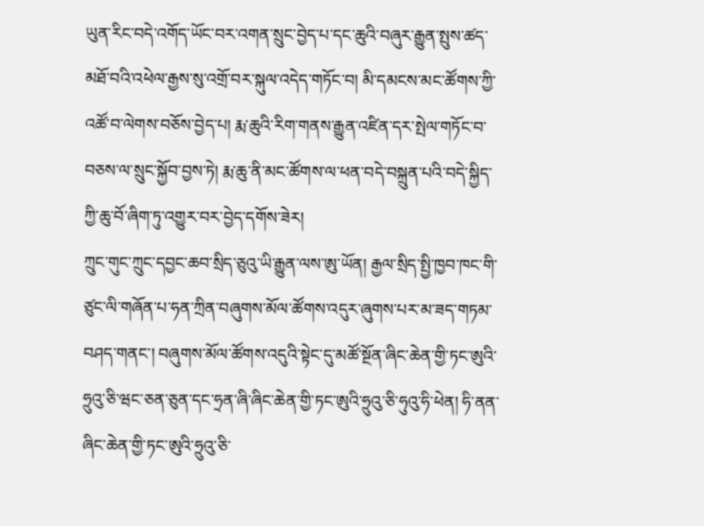ཡུན་རིང་བདེ་འགོད་ཡོང་བར་འགན་སྲུང་བྱེད་པ་དང་ཆུའི་བཞུར་རྒྱུན་སྤུས་ཚད་མཐོ་བའི་འཕེལ་རྒྱས་སུ་འགྲོ་བར་སྐུལ་འདེད་གཏོང་བ། མི་དམངས་མང་ཚོགས་ཀྱི་འཚོ་བ་ལེགས་བཅོས་བྱེད་པ། རྨ་ཆུའི་རིག་གནས་རྒྱུན་འཛིན་དར་སྤེལ་གཏོང་བ་བཅས་ལ་སྲུང་སྐྱོབ་བྱས་ཏེ། རྨ་ཆུ་ནི་མང་ཚོགས་ལ་ཕན་བདེ་བསྐྲུན་པའི་བདེ་སྐྱིད་ཀྱི་ཆུ་བོ་ཞིག་ཏུ་འགྱུར་བར་བྱེད་དགོས་ཟེར།
ཀྲུང་གུང་ཀྲུང་དབྱང་ཆབ་སྲིད་ཅུའུ་ཡི་རྒྱུན་ལས་ཨུ་ཡོན། རྒྱལ་སྲིད་སྤྱི་ཁྱབ་ཁང་གི་ཙུང་ལི་གཞོན་པ་ཧན་ཀྲིན་བཞུགས་མོལ་ཚོགས་འདུར་ཞུགས་པར་མ་ཟད་གཏམ་བཤད་གནང་། བཞུགས་མོལ་ཚོགས་འདུའི་སྟེང་དུ་མཚོ་སྔོན་ཞིང་ཆེན་གྱི་ཏང་ཨུའི་ཧྲུའུ་ཅི་ཝང་ཅན་ཅུན་དང་ཧྲན་ཞི་ཞིང་ཆེན་གྱི་ཏང་ཨུའི་ཧྲུའུ་ཅི་ཧུའུ་ཧི་ཕེན། ཧི་ནན་ཞིང་ཆེན་གྱི་ཏང་ཨུའི་ཧྲུའུ་ཅི་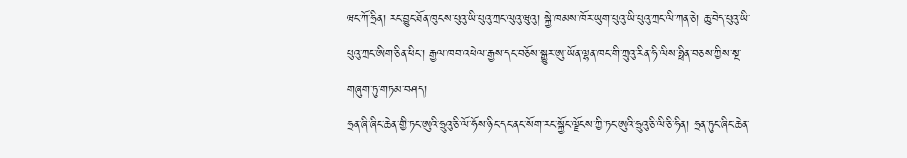ཝང་ཀོ་ཧྲིན། རང་བྱུང་ཐོན་ཁུངས་པུའུ་ཡི་པུའུ་ཀྲང་ལུའུ་ཝུའུ། སྐྱེ་ཁམས་ཁོར་ཡུག་པུའུ་ཡི་པུའུ་ཀྲང་ལི་ཀན་ཅེ། ཆུ་བེད་པུའུ་ཡི་པུའུ་ཀྲང་ཨིག་ཅིན་ཕིང་། རྒྱལ་ཁབ་འཕེལ་རྒྱས་དང་བཅོས་སྒྱུར་ཨུ་ཡོན་ལྷན་ཁང་གི་ཀྲུའུ་རིན་ཧི་ལིས་ཧྥིན་བཅས་ཀྱིས་སྔ་གཞུག་ཏུ་གཏམ་བཤད།
ཧྲན་ཞི་ཞིང་ཆེན་གྱི་ཏང་ཨུའི་ཧྲུའུ་ཅི་ལོ་ཧོས་ཉིང་དང་ནང་སོག་རང་སྐྱོང་ལྗོངས་ཀྱི་ཏང་ཨུའི་ཧྲུའུ་ཅི་ལི་ཅི་ཧིན། ཧྲན་ཏུང་ཞིང་ཆེན་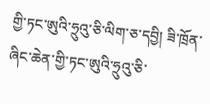གྱི་ཏང་ཨུའི་ཧྲུའུ་ཅི་ལིག་ཅ་དབྱི། ཟི་ཁྲོན་ཞིང་ཆེན་གྱི་ཏང་ཨུའི་ཧྲུའུ་ཅི་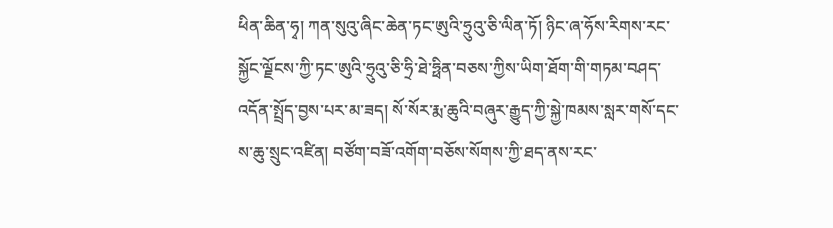ཕིན་ཆིན་ཧྭ། ཀན་སུའུ་ཞིང་ཆེན་ཏང་ཨུའི་ཧྲུའུ་ཅི་ལིན་ཏོ། ཉིང་ཞ་ཧོས་རིགས་རང་སྐྱོང་ལྗོངས་ཀྱི་ཏང་ཨུའི་ཧྲུའུ་ཅི་ཧྲི་ཐེ་ཧྥིན་བཅས་ཀྱིས་ཡིག་ཐོག་གི་གཏམ་བཤད་འདོན་སྤྲོད་བྱས་པར་མ་ཟད། སོ་སོར་རྨ་ཆུའི་བཞུར་རྒྱུད་ཀྱི་སྐྱེ་ཁམས་སླར་གསོ་དང་ས་ཆུ་སྲུང་འཛིན། བཙོག་བཟོ་འགོག་བཅོས་སོགས་ཀྱི་ཐད་ནས་རང་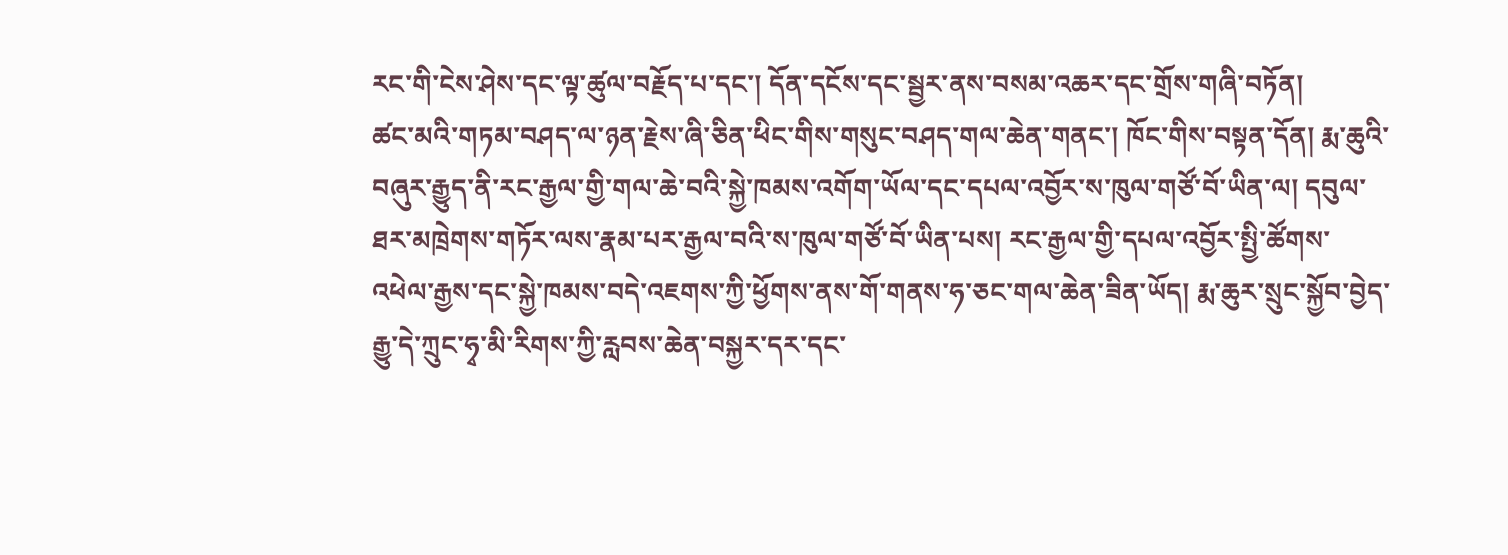རང་གི་ངེས་ཤེས་དང་ལྟ་ཚུལ་བརྗོད་པ་དང་། དོན་དངོས་དང་སྦྱར་ནས་བསམ་འཆར་དང་གྲོས་གཞི་བཏོན།
ཚང་མའི་གཏམ་བཤད་ལ་ཉན་རྗེས་ཞི་ཅིན་ཕིང་གིས་གསུང་བཤད་གལ་ཆེན་གནང་། ཁོང་གིས་བསྟན་དོན། རྨ་ཆུའི་བཞུར་རྒྱུད་ནི་རང་རྒྱལ་གྱི་གལ་ཆེ་བའི་སྐྱེ་ཁམས་འགོག་ཡོལ་དང་དཔལ་འབྱོར་ས་ཁུལ་གཙོ་བོ་ཡིན་ལ། དབུལ་ཐར་མཁྲེགས་གཏོར་ལས་རྣམ་པར་རྒྱལ་བའི་ས་ཁུལ་གཙོ་བོ་ཡིན་པས། རང་རྒྱལ་གྱི་དཔལ་འབྱོར་སྤྱི་ཚོགས་འཕེལ་རྒྱས་དང་སྐྱེ་ཁམས་བདེ་འཇགས་ཀྱི་ཕྱོགས་ནས་གོ་གནས་ཧ་ཅང་གལ་ཆེན་ཟིན་ཡོད། རྨ་ཆུར་སྲུང་སྐྱོབ་བྱེད་རྒྱུ་དེ་ཀྲུང་ཧྭ་མི་རིགས་ཀྱི་རླབས་ཆེན་བསྐྱར་དར་དང་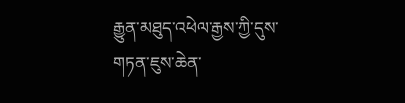རྒྱུན་མཐུད་འཕེལ་རྒྱས་ཀྱི་དུས་གཏན་ཇུས་ཆེན་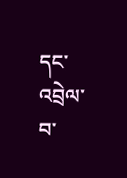དང་འབྲེལ་བ་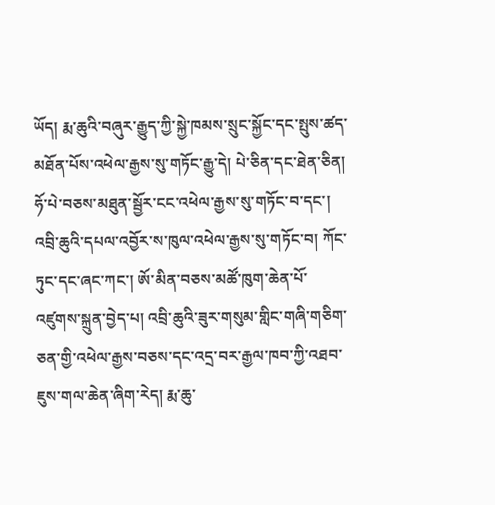ཡོད། རྨ་ཆུའི་བཞུར་རྒྱུད་ཀྱི་སྐྱེ་ཁམས་སྲུང་སྐྱོང་དང་སྤུས་ཚད་མཐོན་པོས་འཕེལ་རྒྱས་སུ་གཏོང་རྒྱུ་དེ། པེ་ཅིན་དང་ཐེན་ཅིན། ཧོ་པེ་བཅས་མཐུན་སྦྱོར་ངང་འཕེལ་རྒྱས་སུ་གཏོང་བ་དང་། འབྲི་ཆུའི་དཔལ་འབྱོར་ས་ཁུལ་འཕེལ་རྒྱས་སུ་གཏོང་བ། ཀོང་ཏུང་དང་ཞང་ཀང་། ཨོ་མིན་བཅས་མཚོ་ཁུག་ཆེན་པོ་འཛུགས་སྐྲུན་བྱེད་པ། འབྲི་ཆུའི་ཟུར་གསུམ་གླིང་གཞི་གཅིག་ཅན་གྱི་འཕེལ་རྒྱས་བཅས་དང་འདྲ་བར་རྒྱལ་ཁབ་ཀྱི་འཐབ་ཇུས་གལ་ཆེན་ཞིག་རེད། རྨ་ཆུ་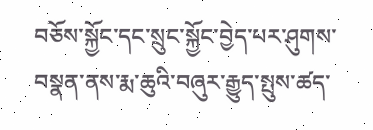བཅོས་སྐྱོང་དང་སྲུང་སྐྱོང་བྱེད་པར་ཤུགས་བསྣན་ནས་རྨ་ཆུའི་བཞུར་རྒྱུད་སྤུས་ཚད་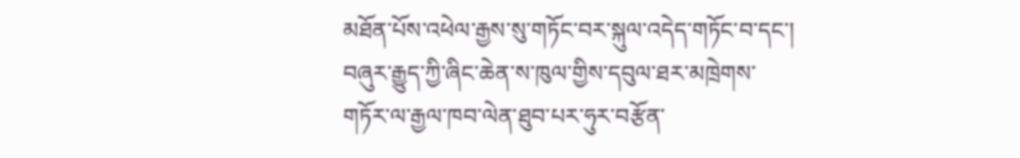མཐོན་པོས་འཕེལ་རྒྱས་སུ་གཏོང་བར་སྐུལ་འདེད་གཏོང་བ་དང་། བཞུར་རྒྱུད་ཀྱི་ཞིང་ཆེན་ས་ཁུལ་གྱིས་དབུལ་ཐར་མཁྲེགས་གཏོར་ལ་རྒྱལ་ཁབ་ལེན་ཐུབ་པར་ཧུར་བརྩོན་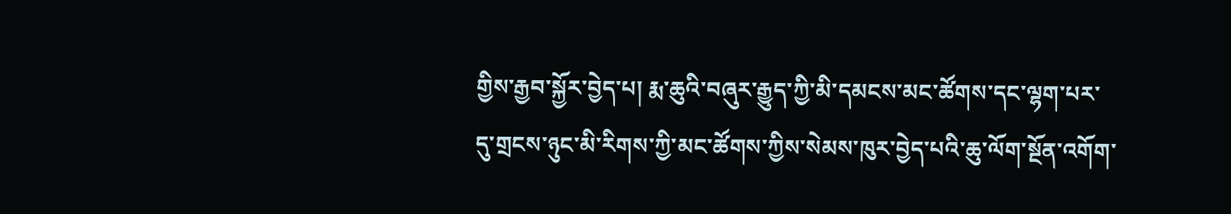གྱིས་རྒྱབ་སྐྱོར་བྱེད་པ། རྨ་ཆུའི་བཞུར་རྒྱུད་ཀྱི་མི་དམངས་མང་ཚོགས་དང་ལྷག་པར་དུ་གྲངས་ཉུང་མི་རིགས་ཀྱི་མང་ཚོགས་ཀྱིས་སེམས་ཁུར་བྱེད་པའི་ཆུ་ལོག་སྔོན་འགོག་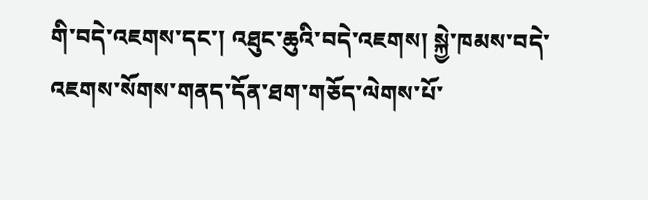གི་བདེ་འཇགས་དང་། འཐུང་ཆུའི་བདེ་འཇགས། སྐྱེ་ཁམས་བདེ་འཇགས་སོགས་གནད་དོན་ཐག་གཅོད་ལེགས་པོ་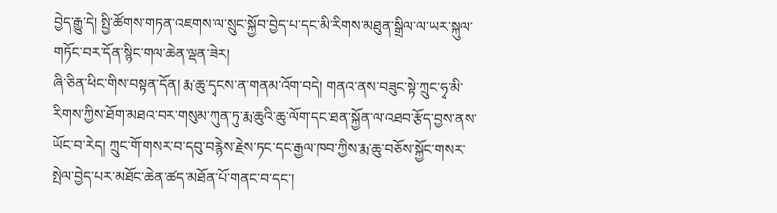བྱེད་རྒྱུ་དེ། སྤྱི་ཚོགས་གཏན་འཇགས་ལ་སྲུང་སྐྱོབ་བྱེད་པ་དང་མི་རིགས་མཐུན་སྒྲིལ་ལ་ཡར་སྐུལ་གཏོང་བར་དོན་སྙིང་གལ་ཆེན་ལྡན་ཟེར།
ཞི་ཅིན་ཕིང་གིས་བསྟན་དོན། རྨ་ཆུ་དྭངས་ན་གནམ་འོག་བདེ། གནའ་ནས་བཟུང་སྟེ་ཀྲུང་ཧྭ་མི་རིགས་ཀྱིས་ཐོག་མཐའ་བར་གསུམ་ཀུན་ཏུ་རྨ་ཆུའི་ཆུ་ལོག་དང་ཐན་སྐྱོན་ལ་འཐབ་རྩོད་བྱས་ནས་ཡོང་བ་རེད། ཀྲུང་གོ་གསར་བ་དབུ་བརྙེས་རྗེས་ཏང་དང་རྒྱལ་ཁབ་ཀྱིས་རྨ་ཆུ་བཅོས་སྐྱོང་གསར་སྤེལ་བྱེད་པར་མཐོང་ཆེན་ཚད་མཐོན་པོ་གནང་བ་དང་།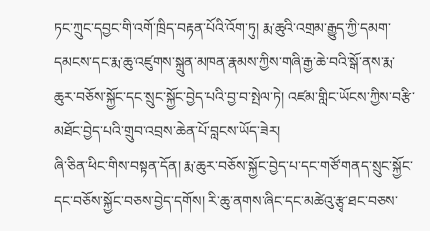ཏང་ཀྲུང་དབྱང་གི་འགོ་ཁྲིད་བརྟན་པོའི་འོག་ཏུ། རྨ་ཆུའི་འགྲམ་རྒྱུད་ཀྱི་དམག་དམངས་དང་རྨ་ཆུ་འཛུགས་སྐྲུན་མཁན་རྣམས་ཀྱིས་གཞི་རྒྱ་ཆེ་བའི་སྒོ་ནས་རྨ་ཆུར་བཅོས་སྐྱོང་དང་སྲུང་སྐྱོང་བྱེད་པའི་བྱ་བ་སྤེལ་ཏེ། འཛམ་གླིང་ཡོངས་ཀྱིས་བརྩི་མཐོང་བྱེད་པའི་གྲུབ་འབྲས་ཆེན་པོ་བླངས་ཡོད་ཟེར།
ཞི་ཅིན་ཕིང་གིས་བསྟན་དོན། རྨ་ཆུར་བཅོས་སྐྱོང་བྱེད་པ་དང་གཙོ་གནད་སྲུང་སྐྱོང་དང་བཅོས་སྐྱོང་བཅས་བྱེད་དགོས། རི་ཆུ་ནགས་ཞིང་དང་མཚེའུ་རྩྭ་ཐང་བཅས་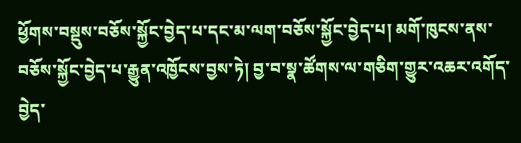ཕྱོགས་བསྡུས་བཅོས་སྐྱོང་བྱེད་པ་དང་མ་ལག་བཅོས་སྐྱོང་བྱེད་པ། མགོ་ཁུངས་ནས་བཅོས་སྐྱོང་བྱེད་པ་རྒྱུན་འཁྱོངས་བྱས་ཏེ། བྱ་བ་སྣ་ཚོགས་ལ་གཅིག་གྱུར་འཆར་འགོད་བྱེད་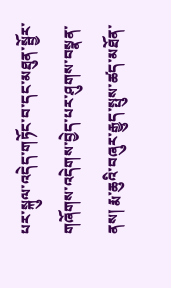པར་སྐུལ་འདེད་གཏོང་བ་དང་མཐུན་སྦྱོར་གཞོགས་འདེགས་བྱེད་པར་ཤུགས་བསྣན་ནས། རྨ་ཆུའི་བཞུར་རྒྱུད་སྤུས་ཚད་མཐོན་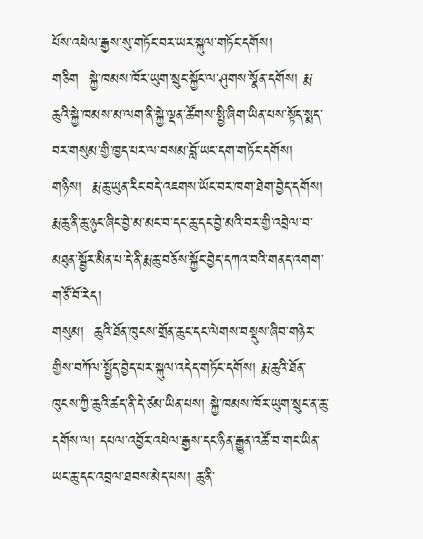པོས་འཕེལ་རྒྱས་སུ་གཏོང་བར་ཡར་སྐུལ་གཏོང་དགོས།
གཅིག  སྐྱེ་ཁམས་ཁོར་ཡུག་སྲུང་སྐྱོང་ལ་ཤུགས་སྣོན་དགོས། རྨ་ཆུའི་སྐྱེ་ཁམས་མ་ལག་ནི་སྐྱེ་ལྡན་ཚོགས་སྤྱི་ཞིག་ཡིན་པས་སྟོད་སྨད་བར་གསུམ་གྱི་ཁྱད་པར་ལ་བསམ་བློ་ཡང་དག་གཏོང་དགོས།
གཉིས།  རྨ་ཆུ་ཡུན་རིང་བདེ་འཇགས་ཡོང་བར་ཁག་ཐེག་བྱེད་དགོས། རྨ་ཆུ་ནི་ཆུ་ཉུང་ཞིང་བྱེ་མ་མང་བ་དང་ཆུ་དང་བྱེ་མའི་བར་གྱི་འབྲེལ་བ་མཐུན་སྦྱོར་མིན་པ་དེ་ནི་རྨ་ཆུ་བཅོས་སྐྱོང་བྱེད་དཀའ་བའི་གནད་འགག་གཙོ་བོ་རེད།
གསུམ།  ཆུའི་ཐོན་ཁུངས་གྲོན་ཆུང་དང་ལེགས་བསྡུས་ཞིབ་གཉེར་གྱིས་བཀོལ་སྤྱོད་བྱེད་པར་སྐུལ་འདེད་གཏོང་དགོས། རྨ་ཆུའི་ཐོན་ཁུངས་ཀྱི་ཆུའི་ཚད་ནི་དེ་ཙམ་ཡིན་པས། སྐྱེ་ཁམས་ཁོར་ཡུག་སྲུང་ན་ཆུ་དགོས་ལ། དཔལ་འབྱོར་འཕེལ་རྒྱས་དང་ཉིན་རྒྱུན་འཚོ་བ་གང་ཡིན་ཡང་ཆུ་དང་འབྲལ་ཐབས་མེད་པས། ཆུ་ནི་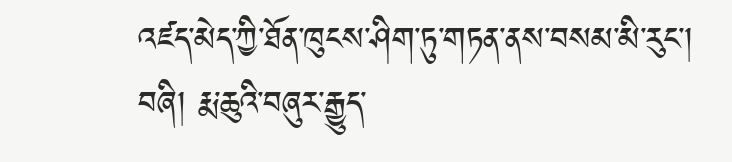འཛད་མེད་ཀྱི་ཐོན་ཁུངས་ཤིག་ཏུ་གཏན་ནས་བསམ་མི་རུང་།
བཞི། རྨ་ཆུའི་བཞུར་རྒྱུད་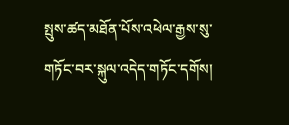སྤུས་ཚད་མཐོན་པོས་འཕེལ་རྒྱས་སུ་གཏོང་བར་སྐུལ་འདེད་གཏོང་དགོས།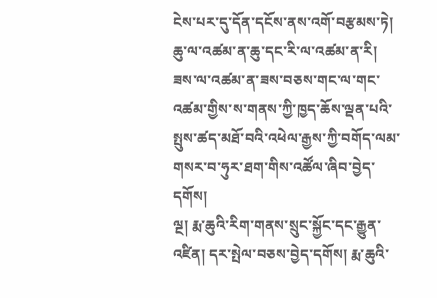ངེས་པར་དུ་དོན་དངོས་ནས་འགོ་བརྩམས་ཏེ། ཆུ་ལ་འཚམ་ན་ཆུ་དང་རི་ལ་འཚམ་ན་རི། ཟས་ལ་འཚམ་ན་ཟས་བཅས་གང་ལ་གང་འཚམ་གྱིས་ས་གནས་ཀྱི་ཁྱད་ཆོས་ལྡན་པའི་སྤུས་ཚད་མཐོ་བའི་འཕེལ་རྒྱས་ཀྱི་བགོད་ལམ་གསར་བ་ཧུར་ཐག་གིས་འཚོལ་ཞིབ་བྱེད་དགོས།
ལྔ། རྨ་ཆུའི་རིག་གནས་སྲུང་སྐྱོང་དང་རྒྱུན་འཛིན། དར་སྤེལ་བཅས་བྱེད་དགོས། རྨ་ཆུའི་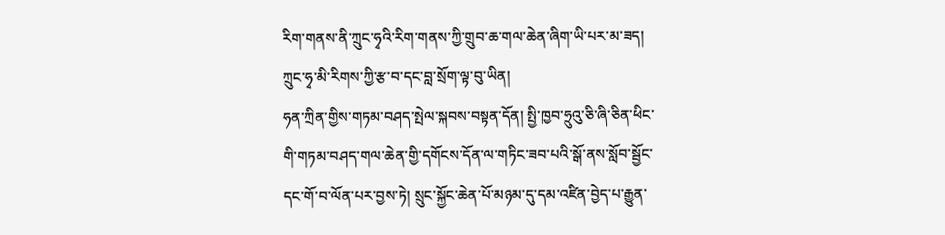རིག་གནས་ནི་ཀྲུང་ཧྭའི་རིག་གནས་ཀྱི་གྲུབ་ཆ་གལ་ཆེན་ཞིག་ཡི་པར་མ་ཟད། ཀྲུང་ཧྭ་མི་རིགས་ཀྱི་རྩ་བ་དང་བླ་སྲོག་ལྟ་བུ་ཡིན།
ཧན་ཀྲིན་གྱིས་གཏམ་བཤད་སྤེལ་སྐབས་བསྟན་དོན། སྤྱི་ཁྱབ་ཧྲུའུ་ཅི་ཞི་ཅིན་ཕིང་གི་གཏམ་བཤད་གལ་ཆེན་གྱི་དགོངས་དོན་ལ་གཏིང་ཟབ་པའི་སྒོ་ནས་སློབ་སྦྱོང་དང་གོ་བ་ལོན་པར་བྱས་ཏེ། སྲུང་སྐྱོང་ཆེན་པོ་མཉམ་དུ་དམ་འཛིན་བྱེད་པ་རྒྱུན་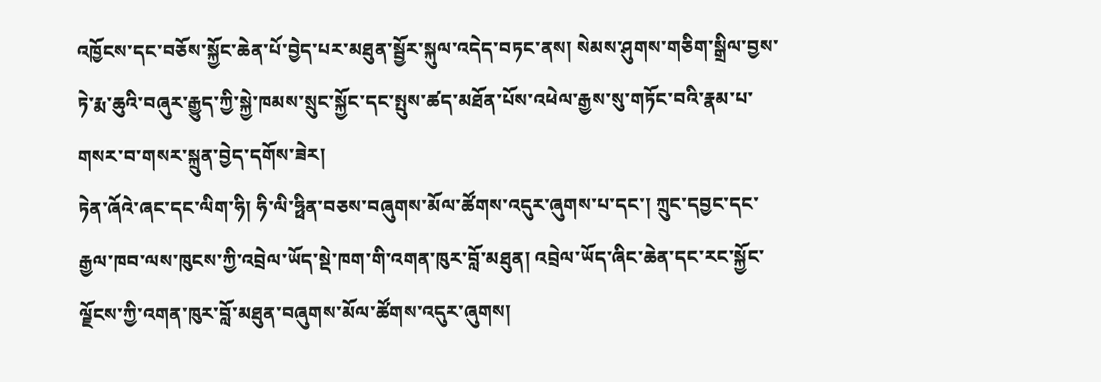འཁྱོངས་དང་བཅོས་སྐྱོང་ཆེན་པོ་བྱེད་པར་མཐུན་སྦྱོར་སྐུལ་འདེད་བཏང་ནས། སེམས་ཤུགས་གཅིག་སྒྲིལ་བྱས་ཏེ་རྨ་ཆུའི་བཞུར་རྒྱུད་ཀྱི་སྐྱེ་ཁམས་སྲུང་སྐྱོང་དང་སྤུས་ཚད་མཐོན་པོས་འཕེལ་རྒྱས་སུ་གཏོང་བའི་རྣམ་པ་གསར་བ་གསར་སྐྲུན་བྱེད་དགོས་ཟེར།
ཏེན་ཞོའེ་ཞང་དང་ལིག་ཧི། ཧི་ལི་ཧྥིན་བཅས་བཞུགས་མོལ་ཚོགས་འདུར་ཞུགས་པ་དང་། ཀྲུང་དབྱང་དང་རྒྱལ་ཁབ་ལས་ཁུངས་ཀྱི་འབྲེལ་ཡོད་སྡེ་ཁག་གི་འགན་ཁུར་བློ་མཐུན། འབྲེལ་ཡོད་ཞིང་ཆེན་དང་རང་སྐྱོང་ལྗོངས་ཀྱི་འགན་ཁུར་བློ་མཐུན་བཞུགས་མོལ་ཚོགས་འདུར་ཞུགས།